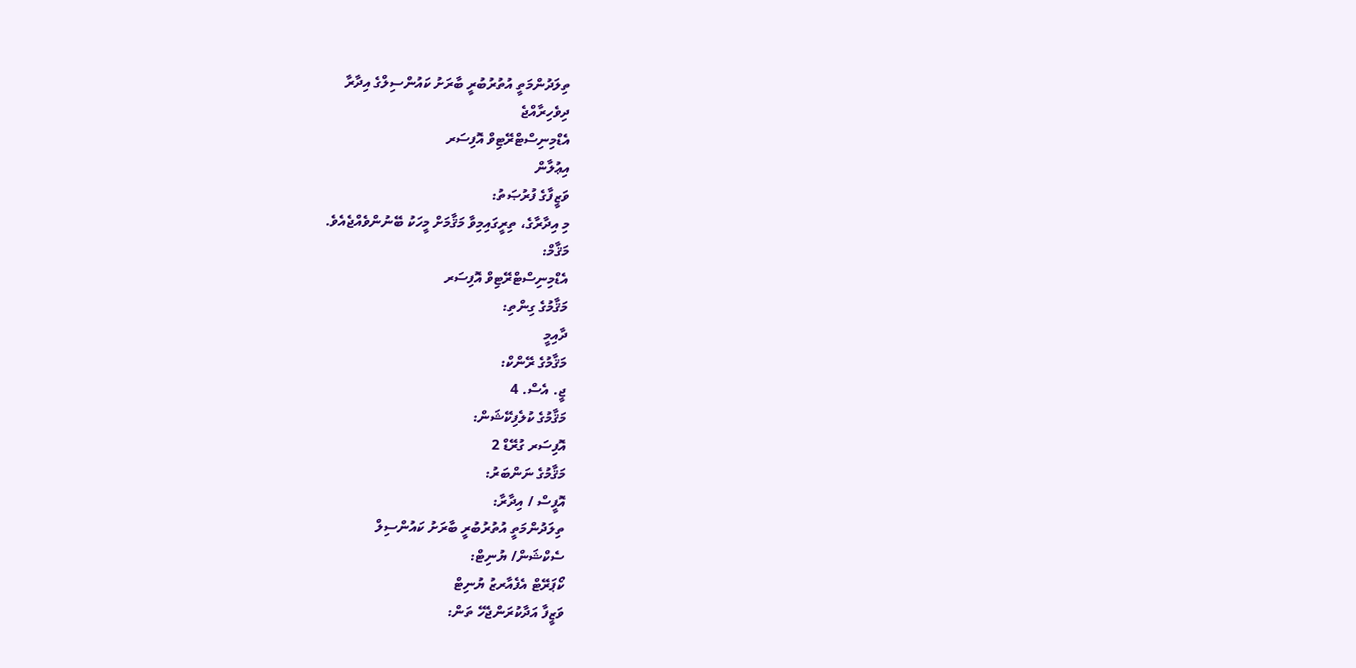ތިލަދުންމަތީ އުތުރުބުރީ ބާރަށު ކައުންސިލްގެ އިދާރާ
ދިވެހިރާއްޖެ
އެޑްމިނިސްޓްރޭޓިވް އޮފިސަރ
އިޢުލާން
ވަޒީފާގެ ފުރުޞަތު:
މި އިދާރާގެ، ތިރީގައިމިވާ މަޤާމަށް މީހަކު ބޭނުންވެއްޖެއެވެ.
މަޤާމް:
އެޑްމިނިސްޓްރޭޓިވް އޮފިސަރ
މަޤާމުގެ ގިންތި:
ދާއިމީ
މަޤާމުގެ ރޭންކް:
ޖީ. އެސް. 4
މަޤާމުގެ ކުލެފިކޭޝަން:
އޮފިސަރ ގުރޭޑް 2
މަޤާމުގެ ނަންބަރު:
އޮފީސް / އިދާރާ:
ތިލަދުންމަތީ އުތުރުބުރީ ބާރަށު ކައުންސިލް
ސެކްޝަން/ ޔުނިޓް:
ކޯޕަރޭޓް އެފެއާރޒު ޔުނިޓް
ވަޒީފާ އަދާކުރަންޖެހޭ ތަން: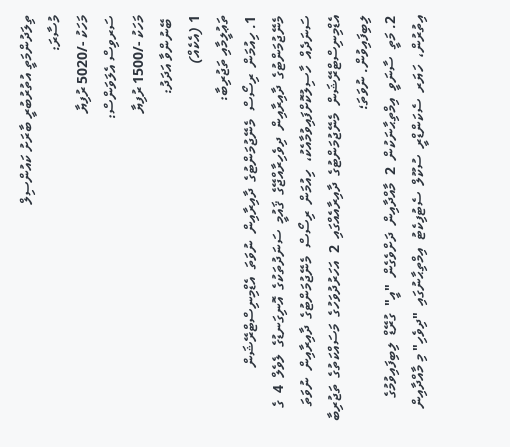ތިލަދުންމަތީ އުތުރުބުރީ ބާރަށު ކައުންސިލް
މުސާރަ:
މަހަކު -/5020 ރުފިޔާ
ސަރވިސް އެލަވަންސް:
މަހަކު -/1500 ރުފިޔާ
 ބޭނުންވާ އަދަދު:
1 (އެކެއް)
ތަޢުލީމާއި ތަޖުރިބާ:
1. ހިއުމަން  ރިސޯސް  މެނޭޖުމަންޓުގެ  ދާއިރާއިން  ނުވަތަ  އެޑްމިނިސްޓްރޭޝަން  މެނޭޖުމަންޓުގެ  ދާއިރާއިން  ދިވެހިރާއްޖޭގެ  ޤައުމީ  ސަނަދުތަކުގެ  އޮނިގަނޑުގެ  ލެވެލް  4  ގެ  ސަނަދެއް  ހާސިލުކޮށްފައިވުމާއެކު،  ހިއުމަން  ރިސޯސް  މެނޭޖުމަންޓުގެ  ދާއިރާއިން  ނުވަތަ  އެޑްމިނިސްޓްރޭޝަން  މެނޭޖުމަންޓުގެ  ދާއިރާއެއްގައި  2  އަހަރުދުވަހުގެ  މަސައްކަތުގެ  ތަޖުރިބާ  ލިބިފައިވުން. ނުވަތަ؛
2. މަތީ  ސާނަވީ  އިމްތިޙާނަކުން  2  މާއްދާއިން  ދަށްވެގެން  "އީ"  ގުރޭޑް  ލިބިފައިވުމުގެ  އިތުރުން،  ހަޔަރ  ސެކަންޑްރީ  ސުކޫލް  ސެޓުފިކެޓު  އިމްތިޙާނުގައި  "ދިވެހި" މި މާއްދާއިން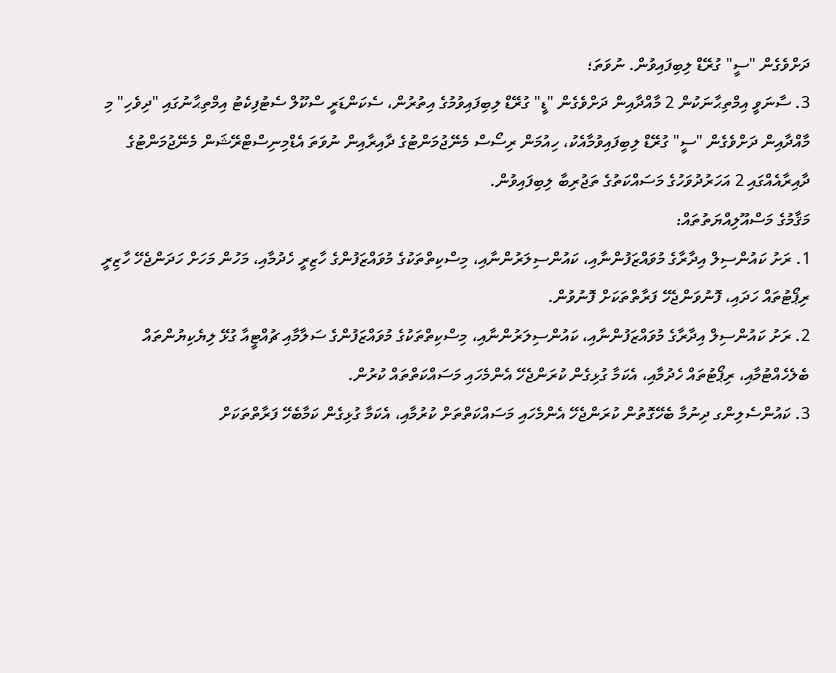ދަށްވެގެން "ސީ" ގުރޭޑް ލިބިފައިވުން. ނުވަތަ؛
3. ސާނަވީ އިމްތިޙާނަކުން 2 މާއްދާއިން ދަށްވެގެން "ޑީ" ގުރޭޑް ލިބިފައިވުމުގެ އިތުރުން، ސެކަންޑަރީ ސްކޫލް ސެޓުފިކެޓު އިމްތިޙާނުގައި "ދިވެހި" މި މާއްދާއިން ދަށްވެގެން "ސީ" ގުރޭޑް ލިބިފައިވުމާއެކު، ހިއުމަން ރިސޯސް މެނޭޖުމަންޓުގެ ދާއިރާއިން ނުވަތަ އެޑްމިނިސްޓްރޭޝަން މެނޭޖުމަންޓުގެ ދާއިރާއެއްގައި 2 އަހަރުދުވަހުގެ މަސައްކަތުގެ ތަޖުރިބާ ލިބިފައިވުން.
މަޤާމުގެ މަސްއޫލިއްޔަތުތައް:
1. ރަށު ކައުންސިލް އިދާރާގެ މުވައްޒަފުންނާއި، ކައުންސިލަރުންނާއި، މިސްކިތްތަކުގެ މުވައްޒަފުންގެ ހާޒިރީ ހެދުމާއި، މަހުން މަހަށް ހަދަންޖެހޭ ހާޒިރީ ރިޕޯޓުތައް ހަދައި، ފޮނުވަންޖެހޭ ފަރާތްތަކަށް ފޮނުވުން.
2. ރަށު ކައުންސިލް އިދާރާގެ މުވައްޒަފުންނާއި، ކައުންސިލަރުންނާއި، މިސްކިތްތަކުގެ މުވައްޒަފުންގެ ސަލާމާއި ޗުއްޓީއާ ގުޅޭ ލިޔެކިޔުންތައް ބެލެހެއްޓުމާއި، ރިޕޯޓުތައް ހެދުމާއި، އެކަމާ ގުޅިގެން ކުރަންޖެހޭ އެންމެހައި މަސައްކަތްތައް ކުރުން.
3. ކައުންސެލިންގ ދިނުމާ ބެހޭގޮތުން ކުރަންޖެހޭ އެންމެހައި މަސައްކަތްތަށް ކުރުމާއި، އެކަމާ ގުޅިގެން ކަމާބެހޭ ފަރާތްތަކަށް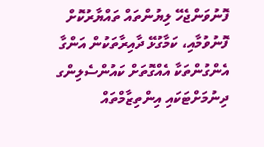ފޮނުވަންޖެހޭ ލިޔުންތައް ތައްޔާރުކޮށް ފޮނުވުމާއި، ކަމާގުޅޭ ދާއިރާތަކުން އަންގާ އެންގުންތަކާ އެއްގޮތަށް ކައުންސެލިންގ ދިނުމަށްޓަކައި އިންތިޒާމްތައް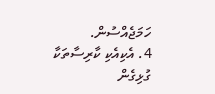ހަމަޖެއްސުން.
4. އެކިއެކި ކާރިސާތަކާ ގުޅިގެން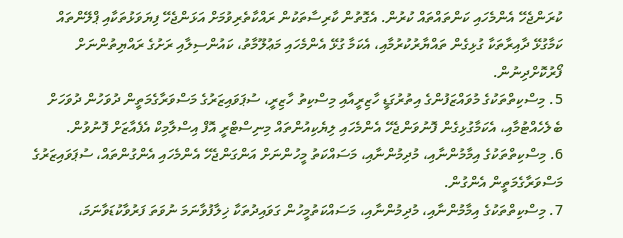ކުރަންޖެހޭ އެންމެހައި ކަންތައްތައް ކުރުން. އެގޮތުން ކާރިސާތަކުން ރައްކާތެރިވުމަށް އަޅަންޖެހޭ ފިޔަވަޅުތަކާއި ޕްލޭންތައް ކަމާގުޅޭ ދާއިރާތަކާ ގުޅިގެން ތައްޔާރުކުރުމާއި، އެކަމާ ގުޅޭ އެންމެހައި މަޢުލޫމާތު، ކައުންސިލާއި ރަށުގެ ރައްޔިތުންނަށް ފޯރުކޮށްދިނުން.
5. މިސްކިތްތަކުގެ މުވައްޒަފުންގެ އިތުރުގަޑީ ހާޒިރީއާއި މިސްކިތު ހާޒިރީ، ސުޕަވައިޒަރުގެ މަސްވަރާގެމަތީން ދުވަހުން ދުވަހަށް ބެލެހެއްޓުމާއި، އެކަމާގުޅިގެން ފޮނުވަންޖެހޭ އެންމެހައި ލިޔެކިއުންތައް މިނިސްޓްރީ އޮފް އިސްލާމިކް އެފެއާޒަށް ފޮނުވުން.
6. މިސްކިތްތަކުގެ އިމާމުންނާއި، މުދިމުންނާއި، މަސައްކަތު މީހުންނަށް އަންގަންޖެހޭ އެންމެހައި އެންގުންތައް، ސުޕަވައިޒަރުގެ މަސްވަރާގެމަތީން އެންގުން.
7. މިސްކިތްތަކުގެ އިމާމުންނާއި، މުދިމުންނާއި، މަސައްކަތުމީހުން ގަވައިދުތަކާ ޚިލާފުވާނަމަ ނުވަތަ ފަރުވާކުޑަވާނަމަ،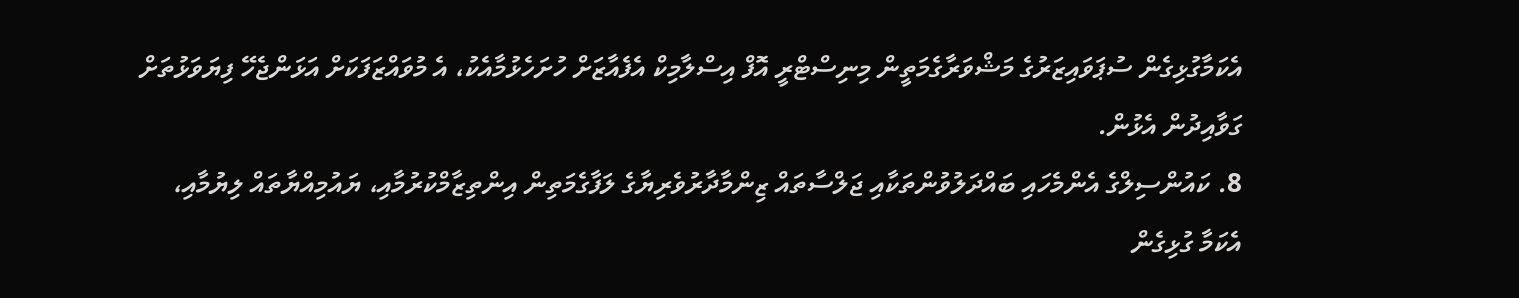އެކަމާގުޅިގެން ސުޕަވައިޒަރުގެ މަޝްވަރާގެމަތީން މިނިސްޓްރީ އޮފް އިސްލާމިކް އެފެއާޒަށް ހުށަހެޅުމާއެކު، އެ މުވައްޒަފަކަށް އަޅަންޖެހޭ ފިޔަވަޅުތަށް ގަވާއިދުން އެޅުން.
8. ކައުންސިލްގެ އެންމެހައި ބައްދަލުވުންތަކާއި ޖަލްސާތައް ޒިންމާދާރުވެރިޔާގެ ލަފާގެމަތިން އިންތިޒާމްކުރުމާއި، ޔައުމިއްޔާތައް ލިޔުމާއި، އެކަމާ ގުޅިގެން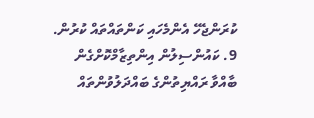ކުރަންޖެހޭ އެންމެހައި ކަންތައްތައް ކުރުން.
9. ކައުންސިލުން އިންތިޒާމްކޮށްގެން ބާއްވާ ރައްޔިތުންގެ ބައްދަލުވުންތައް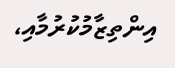އިންތިޒާމުކުރުމާއި،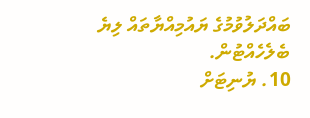ބައްދަލުވުމުގެ ޔައުމިއްޔާތައް ލިޔެ ބެލެހެއްޓުން.
10. ޔުނިޓަށް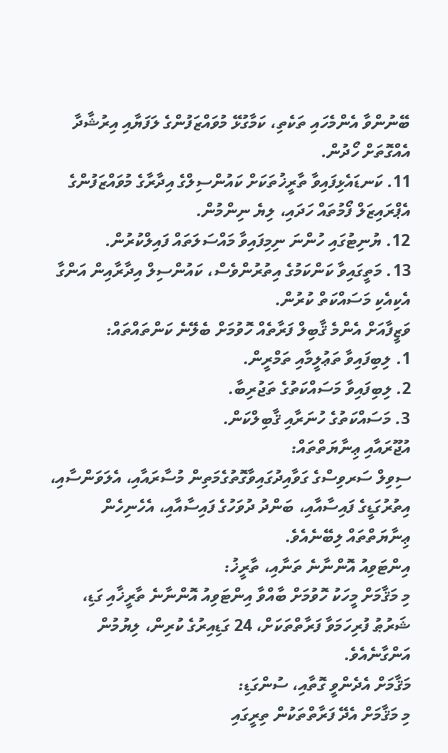ބޭނުންވާ އެންމެހައި ތަކެތި، ކަމާގުޅޭ މުވައްޒަފުންގެ ލަފަޔާއި އިރުޝާދާ އެއްގޮތަށް ހޯދުން.
11. ކަނޑައެޅިފައިވާ ތާރީޚުތަކަށް ކައުންސިލްގެ އިދާރާގެ މުވައްޒަފުންގެ އެޕްރައިޒަލް ފޯމުތައް ހަދައި، ލިޔެ ނިންމުން.
12. ޔުނިޓުގައި ހުންނަ ނިމިފައިވާ މައްސަލަތައް ފައިލްކުރުން.
13. މަތީގައިވާ ކަންކަމުގެ އިތުރުންވެސް، ކައުންސިލް އިދާރާއިން އަންގާ އެކިއެކި މަސައްކަތް ކުރުން.
ވަޒީފާއަށް އެންމެ ޤާބިލް ފަރާތެއް ހޮވުމަށް ބެލޭނެ ކަންތައްތައް:
1. ލިބިފައިވާ ތަޢުލީމާއި ތަމްރީން.
2. ލިބިފައިވާ މަސައްކަތުގެ ތަޖުރިބާ.
3. މަސައްކަތުގެ ހުނަރާއި ޤާބިލްކަން.
އުޖޫރައާއި ޢިނާޔަތްތައް:
ސިވިލް ސަރވިސްގެ ގަވާއިދުގައިވާގޮތުގެމަތިން މުސާރައާއި، އެލަވަންސާއި، އިތުރުގަޑީގެ ފައިސާއާއި، ބަންދު ދުވަހުގެ ފައިސާއާއި، އެހެނިހެން ޢިނާޔަތްތައް ލިބޭނެއެވެ.
އިންޓަވިއު އޮންނާނެ ތަނާއި، ތާރީޚު:
މި މަޤާމަށް މީހަކު ހޮވުމަށް ބާއްވާ އިންޓަވިއު އޮންނާނެ ތާރީޚާއި ގަޑި، ޝަރުޠު ފުރިހަމަވާ ފަރާތްތަކަށް، 24 ގަޑިއިރުގެ ކުރިން، ލިޔުމުން އަންގާނެއެވެ.
މަޤާމަށް އެދެންވީ ގޮތާއި، ސުންގަޑި:
މި މަޤާމަށް އެދޭ ފަރާތްތަކުން ތިރީގައި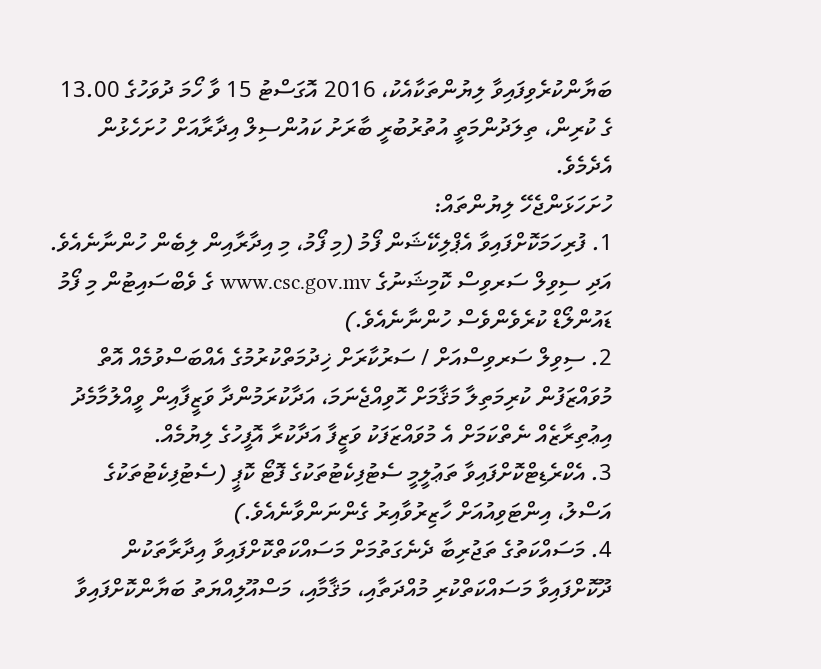ބަޔާންކުރެވިފައިވާ ލިޔުންތަކާއެކު، 2016 އޮގަސްޓު 15 ވާ ހޯމަ ދުވަހުގެ 13.00 ގެ ކުރިން، ތިލަދުންމަތީ އުތުރުބުރީ ބާރަށު ކައުންސިލް އިދާރާއަށް ހުށަހެޅުން އެދެމެވެ.
ހުށަހަޅަންޖެހޭ ލިޔުންތައް:
1. ފުރިހަމަކޮށްފައިވާ އެޕްލިކޭޝަން ފޯމު (މި ފޯމު، މި އިދާރާއިން ލިބެން ހުންނާނެއެވެ. އަދި ސިވިލް ސަރވިސް ކޮމިޝަނުގެ www.csc.gov.mv ގެ ވެބްސައިޓުން މި ފޯމު ޑައުންލޯޑް ކުރެވެންވެސް ހުންނާނެއެވެ.)
2. ސިވިލް ސަރވިސްއަށް / ސަރުކާރަށް ޚިދުމަތްކުރުމުގެ އެއްބަސްވުމެއް އޮތް މުވައްޒަފުން ކުރިމަތިލާ މަޤާމަށް ހޮވިއްޖެނަމަ، އަދާކުރަމުންދާ ވަޒީފާއިން ވީއްލުމާމެދު އިޢުތިރާޒެއް ނެތްކަމަށް އެ މުވައްޒަފަކު ވަޒީފާ އަދާކުރާ އޮފީހުގެ ލިޔުމެއް.
3. އެކްރެޑިޓްކޮށްފައިވާ ތަޢުލީމީ ސެޓުފިކެޓުތަކުގެ ފޮޓޯ ކޮޕީ (ސެޓުފިކެޓުތަކުގެ އަސްލު، އިންޓަވިއުއަށް ހާޒިރުވާއިރު ގެންނަންވާނެއެވެ.)
4. މަސައްކަތުގެ ތަޖުރިބާ ދެނެގަތުމަށް މަސައްކަތްކޮށްފައިވާ އިދާރާތަކުން ދޫކޮށްފައިވާ މަސައްކަތްކުރި މުއްދަތާއި، މަޤާމާއި، މަސްއޫލިއްޔަތު ބަޔާންކޮށްފައިވާ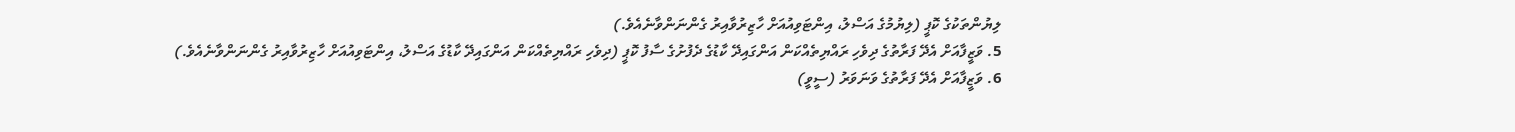ލިޔުންތަކުގެ ކޮޕީ (ލިޔުމުގެ އަސްލު، އިންޓަވިއުއަށް ހާޒިރުވާއިރު ގެންނަންވާނެއެވެ.)
5. ވަޒީފާއަށް އެދޭ ފަރާތުގެ ދިވެހި ރައްޔިތެއްކަން އަންގައިދޭ ކާޑުގެ ދެފުށުގެ ސާފު ކޮޕީ (ދިވެހި ރައްޔިތެއްކަން އަންގައިދޭ ކާޑުގެ އަސްލު، އިންޓަވިއުއަށް ހާޒިރުވާއިރު ގެންނަންވާނެއެވެ.)
6. ވަޒީފާއަށް އެދޭ ފަރާތުގެ ވަނަވަރު (ސީވީ)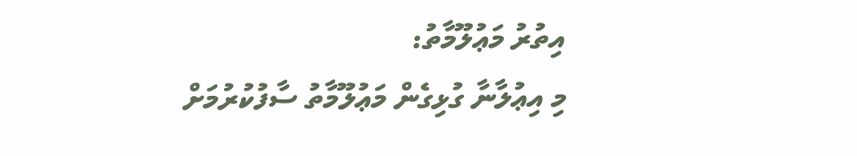އިތުރު މަޢުލޫމާތު:
މި އިޢުލާނާ ގުޅިގެން މަޢުލޫމާތު ސާފުކުރުމަށް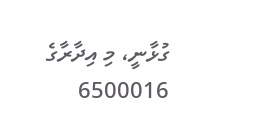ގުޅާނީ، މި އިދާރާގެ 6500016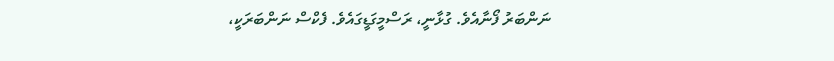ނަންބަރު ފޯނާއެވެ. ގުޅާނީ، ރަސްމީގަޑީގައެވެ. ފެކްސް ނަންބަރަކީ،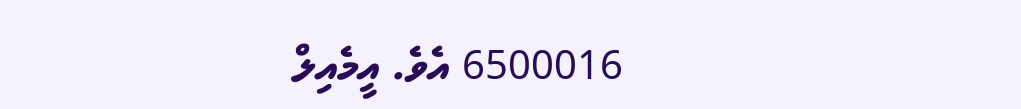6500016 އެވެ. އީމެއިލް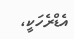އެޑްރެހަކީ،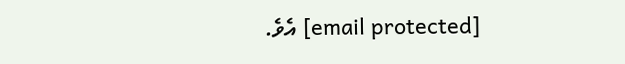[email protected] އެވެ.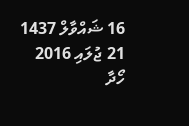16 ޝައްވާލް 1437
21 ޖުލައި 2016
ހޯދާ